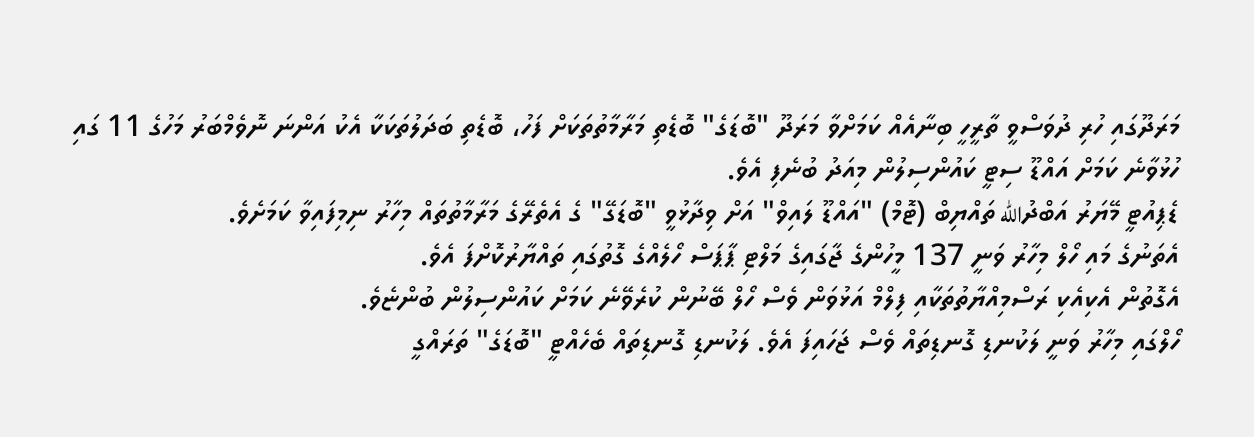މަރަދޫގައި ހުރި ދުވަސްވީ ތާރީހީ ބިނާއެއް ކަމަށްވާ މަރަދޫ "ބޮޑަގެ" ބޮޑެތި މަރާމާތުތަކަށް ފަހު، ބޮޑެތި ބަދަލުތަކަކާ އެކު އަންނަ ނޮވެމްބަރު މަހުގެ 11 ގައި ހުޅުވާނެ ކަމަށް އައްޑޫ ސިޓީ ކައުންސިލުން މިއަދު ބުނެފި އެވެ.
ޑެޕިއުޓީ މޭޔަރު އަބްދުالله ތައްޔިބް (ޓޮމް) "އައްޑޫ ލައިވް" އަށް ވިދާޅުވީ "ބޮޑަގޭ" ގެ އެތެރޭގެ މަރާމާތުތައް މިހާރު ނިމިފައިވާ ކަމަށެވެ.
އެތަނުގެ މައި ހޯލް މިހާރު ވަނީ 137 މީހުންގެ ޖާގައިގެ މަލްޓި ޕާޕަސް ހޯލެއްގެ ގޮތުގައި ތައްޔާރުކޮށްފަ އެވެ.
އެގޮތުން އެކިއެކި ރަސްމިއްޔާތުތަކާއި ފިލްމް އަޅުވަން ވެސް ހޯލް ބޭނުން ކުރެވޭނެ ކަމަށް ކައުންސިލުން ބުންޏެވެ.
ހޯލްގައި މިހާރު ވަނީ ލަކުނޑި ގޮނޑިތައް ވެސް ޖަހައިފަ އެވެ. ލަކުނޑި ގޮނޑިތައް ބެހެއްޓީ "ބޮޑަގެ" ތަރައްގީ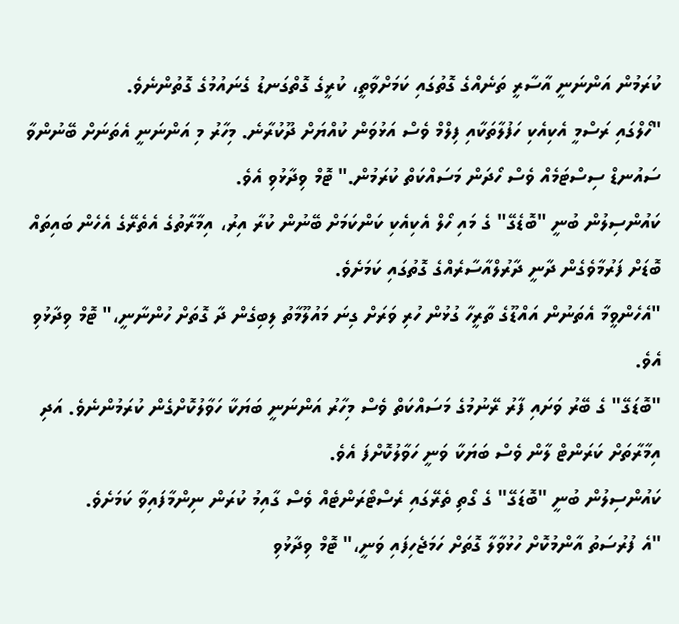ކުރަމުން އަންނަނީ އާސާރީ ތަނެއްގެ ގޮތުގައި ކަމަށްވާތީ، ކުރީގެ ގޮތްގަނޑު ގެނައުމުގެ ގޮތުންނެވެ.
"ހޯލްގައި ރަސްމީ އެކިއެކި ހަފުލާތަކާއި ފިލްމް ވެސް އަޅުވަން ކުއްޔަށް ދޫކުރާނެ. މިހާރު މި އަންނަނީ އެތަނަށް ބޭނުންވާ ސައުނޑް ސިސްޓަމެއް ވެސް ހޯދަން މަސައްކަތް ކުރަމުން." ޓޮމް ވިދާޅުވި އެވެ.
ކައުންސިލުން ބުނީ "ބޮޑެގޭ" ގެ މައި ހޯލް އެކިއެކި ކަންކަމަށް ބޭނުން ކުރާ އިރު، އިމާރާތުގެ އެތެރޭގެ އެހެން ބައިތައް ބޮޑަށް ފަރުމާވެގެން ދާނީ ދާރުލްއާސާރެއްގެ ގޮތުގައި ކަމަށެވެ.
"އެހެންވީމާ އެތަނުން އައްޑޫގެ ތާރީހާ ގުޅުން ހުރި ވަރަށް ގިނަ މައުލޫމާތު ލިބިގެން ދާ ގޮތަށް ހުންނާނީ،" ޓޮމް ވިދާޅުވި އެވެ.
"ބޮޑަގޭ" ގެ ބޭރު ވަށައި ފާރު ރޭނުމުގެ މަސައްކަތް ވެސް މިހާރު އަންނަނީ ބަޔަކާ ހަވާލުކޮށްގެން ކުރަމުންނެވެ. އަދި އިމާރާތަށް ކަރަންޓް ލާން ވެސް ބަޔަކާ ވަނީ ހަވާލުކޮށްފަ އެވެ.
ކައުންސިލުން ބުނީ "ބޮޑަގޭ" ގެ ގޯތި ތެރޭގައި ރެސްޓޯރަންޓެއް ވެސް ގާއިމު ކުރަން ނިންމާފައިވާ ކަމަށެވެ.
"އެ ފުރުސަތު އާންމުކޮށް ހުޅުވާލާ ގޮތަށް ހަމަޖެހިފައި ވަނީ،" ޓޮމް ވިދާޅުވި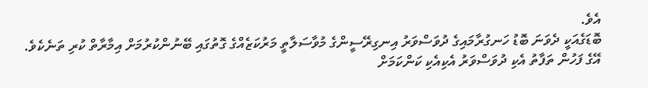އެވެ.
ބޮޑަގެއަކީ ދެވަނަ ބޮޑު ހަނގުރާމައިގެ ދުވަސްވަރު އިނގިރޭސީންގެ މުވާސަލާތީ މަރުކަޒެއްގެ ގޮތުގައި ބޭނުންކުރުމަށް އިމާރާތް ކުރި ތަނެކެވެ.
އޭގެ ފަހުން ތަފާތު އެކި ދުވަސްވަރު އެކިއެކި ކަންކަމަށް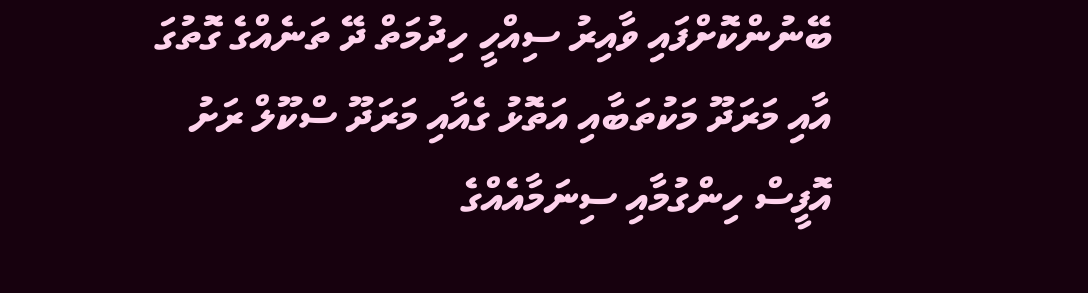ބޭނުންކޮށްފައި ވާއިރު ސިއްހީ ހިދުމަތް ދޭ ތަނެއްގެ ގޮތުގަ އާއި މަރަދޫ މަކުތަބާއި އަތޮޅު ގެއާއި މަރަދޫ ސްކޫލް ރަށު އޮފީސް ހިންގުމާއި ސިނަމާއެއްގެ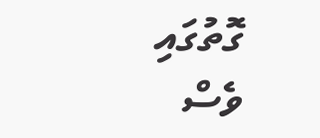ގޮތުގައި ވެސް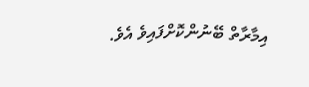އިމާރާތް ބޭނުންކޮށްފައިވެ އެވެ.